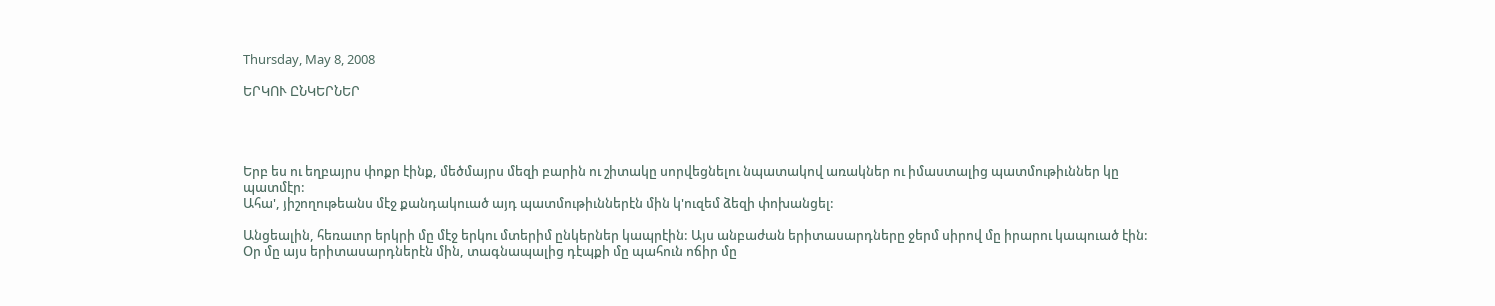Thursday, May 8, 2008

ԵՐԿՈՒ ԸՆԿԵՐՆԵՐ




Երբ ես ու եղբայրս փոքր էինք, մեծմայրս մեզի բարին ու շիտակը սորվեցնելու նպատակով առակներ ու իմաստալից պատմութիւններ կը պատմէր:
Ահա', յիշողութեանս մէջ քանդակուած այդ պատմութիւններէն մին կ'ուզեմ ձեզի փոխանցել:

Անցեալին, հեռաւոր երկրի մը մէջ երկու մտերիմ ընկերներ կապրէին: Այս անբաժան երիտասարդները ջերմ սիրով մը իրարու կապուած էին:
Օր մը այս երիտասարդներէն մին, տագնապալից դէպքի մը պահուն ոճիր մը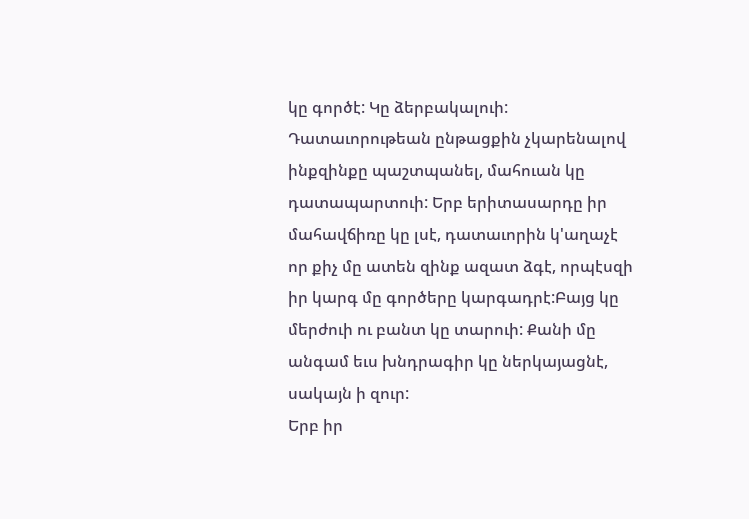կը գործէ: Կը ձերբակալուի: Դատաւորութեան ընթացքին չկարենալով ինքզինքը պաշտպանել, մահուան կը դատապարտուի: Երբ երիտասարդը իր մահավճիռը կը լսէ, դատաւորին կ'աղաչէ որ քիչ մը ատեն զինք ազատ ձգէ, որպէսզի իր կարգ մը գործերը կարգադրէ:Բայց կը մերժուի ու բանտ կը տարուի: Քանի մը անգամ եւս խնդրագիր կը ներկայացնէ, սակայն ի զուր:
Երբ իր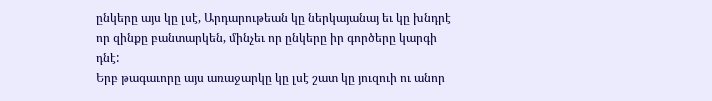ընկերը այս կը լսէ, Արդարութեան կը ներկայանայ եւ կը խնդրէ որ զինքը բանտարկեն, մինչեւ որ ընկերը իր գործերը կարգի դնէ:
Երբ թագաւորը այս առաջարկը կը լսէ շատ կը յուզուի ու անոր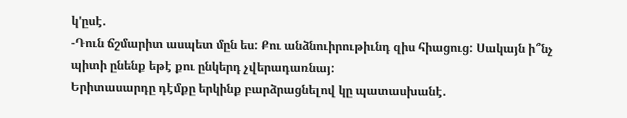կ'ըսէ.
-Դուն ճշմարիտ ասպետ մըն ես: Քու անձնուիրութիւնդ զիս հիացուց: Սակայն ի՞նչ պիտի ընենք եթէ քու ընկերդ չվերադառնայ:
Երիտասարդը դէմքը երկինք բարձրացնելով կը պատասխանէ.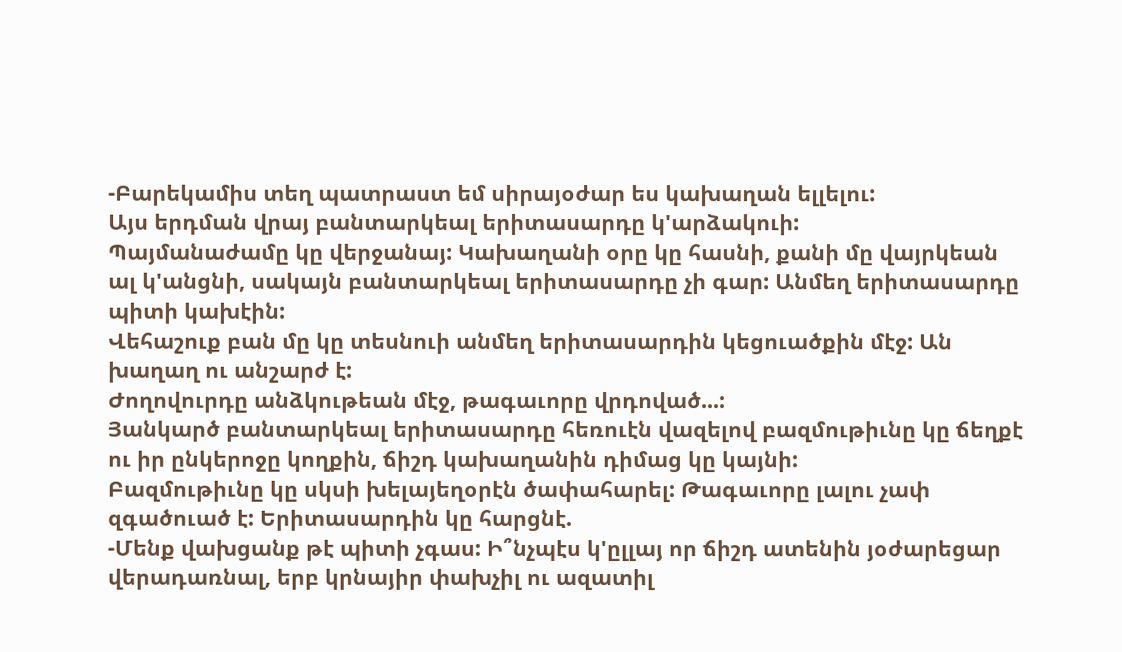-Բարեկամիս տեղ պատրաստ եմ սիրայօժար ես կախաղան ելլելու:
Այս երդման վրայ բանտարկեալ երիտասարդը կ'արձակուի:
Պայմանաժամը կը վերջանայ: Կախաղանի օրը կը հասնի, քանի մը վայրկեան ալ կ'անցնի, սակայն բանտարկեալ երիտասարդը չի գար: Անմեղ երիտասարդը պիտի կախէին:
Վեհաշուք բան մը կը տեսնուի անմեղ երիտասարդին կեցուածքին մէջ: Ան խաղաղ ու անշարժ է:
Ժողովուրդը անձկութեան մէջ, թագաւորը վրդոված...:
Յանկարծ բանտարկեալ երիտասարդը հեռուէն վազելով բազմութիւնը կը ճեղքէ ու իր ընկերոջը կողքին, ճիշդ կախաղանին դիմաց կը կայնի:
Բազմութիւնը կը սկսի խելայեղօրէն ծափահարել: Թագաւորը լալու չափ զգածուած է: Երիտասարդին կը հարցնէ.
-Մենք վախցանք թէ պիտի չգաս: Ի՞նչպէս կ'ըլլայ որ ճիշդ ատենին յօժարեցար վերադառնալ, երբ կրնայիր փախչիլ ու ազատիլ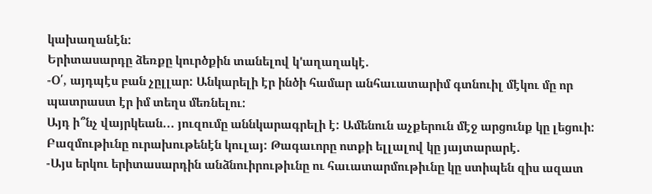կախաղանէն:
Երիտասարդը ձեռքը կուրծքին տանելով կ'աղաղակէ.
-Օ՛, այդպէս բան չըլլար: Անկարելի էր ինծի համար անհաւատարիմ գտնուիլ մէկու մը որ պատրաստ էր իմ տեղս մեռնելու:
Այդ ի՞նչ վայրկեան... յուզումը աննկարագրելի է: Ամենուն աչքերուն մէջ արցունք կը լեցուի: Բազմութիւնը ուրախութենէն կուլայ: Թագաւորը ոտքի ելլալով կը յայտարարէ.
-Այս երկու երիտասարդին անձնուիրութիւնը ու հաւատարմութիւնը կը ստիպեն զիս ազատ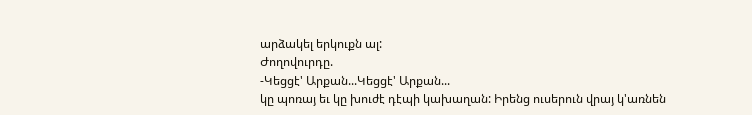արձակել երկուքն ալ:
Ժողովուրդը.
-Կեցցէ' Արքան...Կեցցէ' Արքան...
կը պոռայ եւ կը խուժէ դէպի կախաղան: Իրենց ուսերուն վրայ կ'առնեն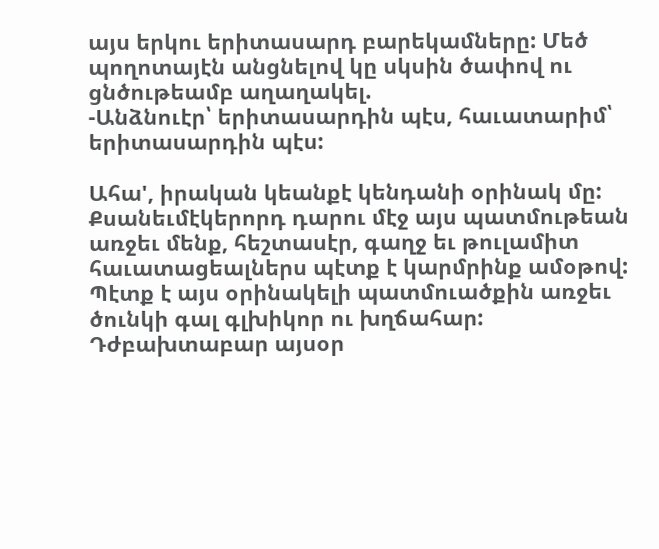այս երկու երիտասարդ բարեկամները: Մեծ պողոտայէն անցնելով կը սկսին ծափով ու ցնծութեամբ աղաղակել.
-Անձնուէր՝ երիտասարդին պէս, հաւատարիմ՝ երիտասարդին պէս:

Ահա', իրական կեանքէ կենդանի օրինակ մը:
Քսանեւմէկերորդ դարու մէջ այս պատմութեան առջեւ մենք, հեշտասէր, գաղջ եւ թուլամիտ հաւատացեալներս պէտք է կարմրինք ամօթով:
Պէտք է այս օրինակելի պատմուածքին առջեւ ծունկի գալ գլխիկոր ու խղճահար:
Դժբախտաբար այսօր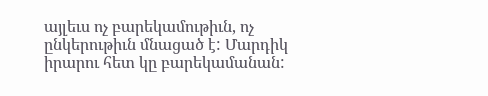այլեւս ոչ բարեկամութիւն, ոչ ընկերութիւն մնացած է: Մարդիկ իրարու հետ կը բարեկամանան: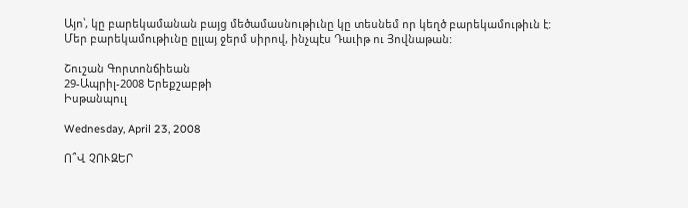Այո՝, կը բարեկամանան բայց մեծամասնութիւնը կը տեսնեմ որ կեղծ բարեկամութիւն է:
Մեր բարեկամութիւնը ըլլայ ջերմ սիրով, ինչպէս Դաւիթ ու Յովնաթան:

Շուշան Գորտոնճիեան
29-Ապրիլ-2008 Երեքշաբթի
Իսթանպուլ

Wednesday, April 23, 2008

Ո՞Վ ՉՈՒԶԵՐ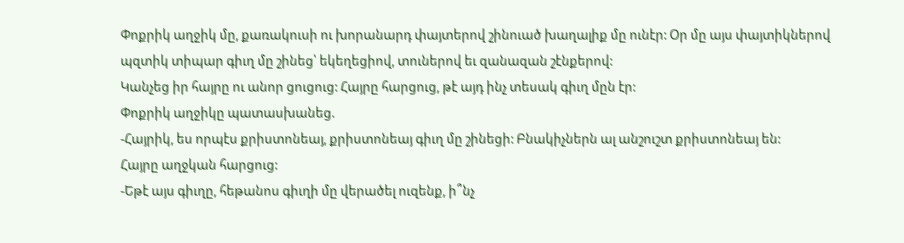Փոքրիկ աղջիկ մը, քառակուսի ու խորանարդ փայտերով շինուած խաղալիք մը ունէր: Օր մը այս փայտիկներով պզտիկ տիպար գիւղ մը շինեց՝ եկեղեցիով, տուներով եւ զանազան շէնքերով:
Կանչեց իր հայրը ու անոր ցուցուց: Հայրը հարցուց, թէ այդ ինչ տեսակ գիւղ մըն էր:
Փոքրիկ աղջիկը պատասխանեց.
-Հայրիկ, ես որպէս քրիստոնեայ, քրիստոնեայ գիւղ մը շինեցի: Բնակիչներն ալ անշուշտ քրիստոնեայ են:
Հայրը աղջկան հարցուց:
-Եթէ այս գիւղը, հեթանոս գիւղի մը վերածել ուզենք, ի՞նչ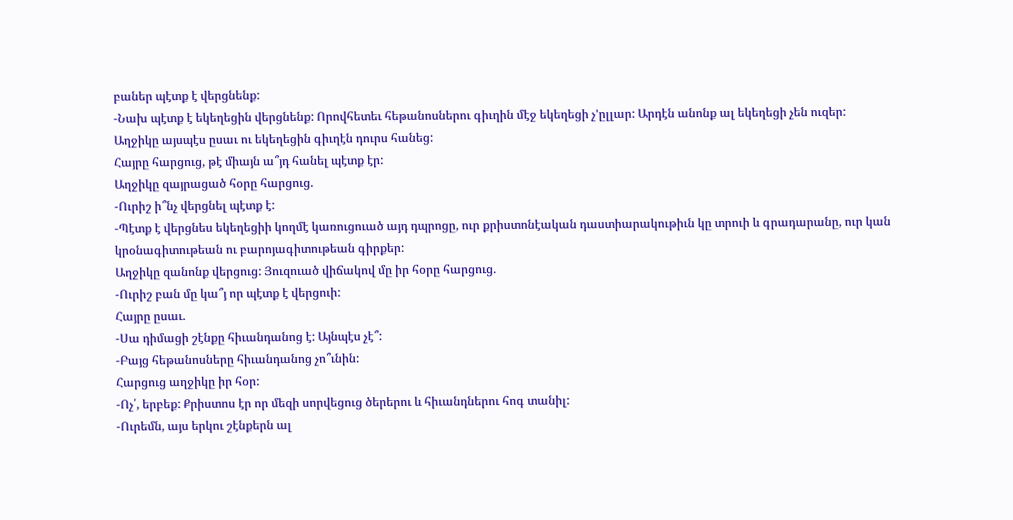բաներ պէտք է վերցնենք:
-Նախ պէտք է եկեղեցին վերցնենք: Որովհետեւ հեթանոսներու գիւղին մէջ եկեղեցի չ'ըլլար: Արդէն անոնք ալ եկեղեցի չեն ուզեր:
Աղջիկը այսպէս ըսաւ ու եկեղեցին գիւղէն դուրս հանեց:
Հայրը հարցուց, թէ միայն ա՞յդ հանել պէտք էր:
Աղջիկը զայրացած հօրը հարցուց.
-Ուրիշ ի՞նչ վերցնել պէտք է:
-Պէտք է վերցնես եկեղեցիի կողմէ կառուցուած այդ դպրոցը, ուր քրիստոնէական դաստիարակութիւն կը տրուի և գրադարանը, ուր կան կրօնագիտութեան ու բարոյագիտութեան գիրքեր:
Աղջիկը զանոնք վերցուց: Յուզուած վիճակով մը իր հօրը հարցուց.
-Ուրիշ բան մը կա՞յ որ պէտք է վերցուի:
Հայրը ըսաւ.
-Սա դիմացի շէնքը հիւանդանոց է: Այնպէս չէ՞:
-Բայց հեթանոսները հիւանդանոց չո՞ւնին:
Հարցուց աղջիկը իր հօր:
-Ոչ՛, երբեք: Քրիստոս էր որ մեզի սորվեցուց ծերերու և հիւանդներու հոգ տանիլ:
-Ուրեմն, այս երկու շէնքերն ալ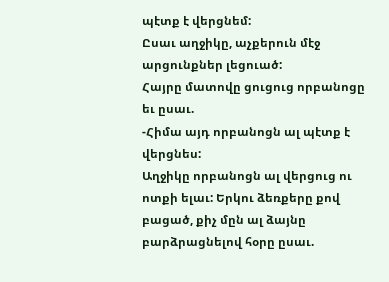պէտք է վերցնեմ:
Ըսաւ աղջիկը, աչքերուն մէջ արցունքներ լեցուած:
Հայրը մատովը ցուցուց որբանոցը եւ ըսաւ.
-Հիմա այդ որբանոցն ալ պէտք է վերցնես:
Աղջիկը որբանոցն ալ վերցուց ու ոտքի ելաւ: Երկու ձեռքերը քով բացած, քիչ մըն ալ ձայնը բարձրացնելով հօրը ըսաւ.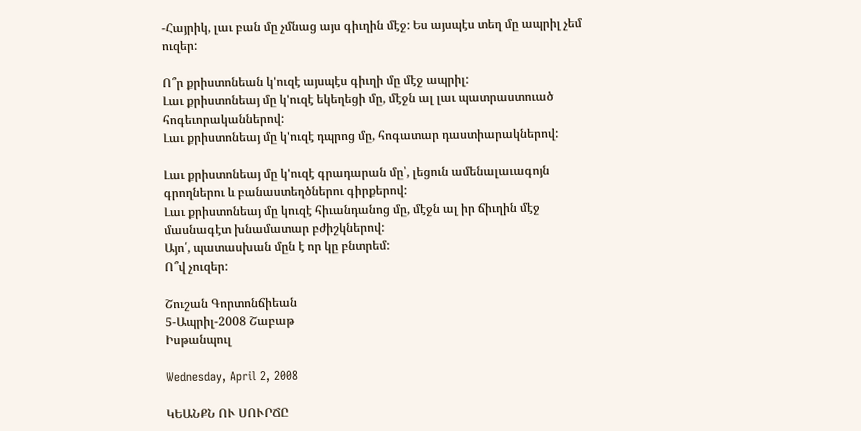-Հայրիկ, լաւ բան մը չմնաց այս գիւղին մէջ: Ես այսպէս տեղ մը ապրիլ չեմ ուզեր:

Ո՞ր քրիստոնեան կ'ուզէ այսպէս գիւղի մը մէջ ապրիլ:
Լաւ քրիստոնեայ մը կ'ուզէ եկեղեցի մը, մէջն ալ լաւ պատրաստուած հոգեւորականներով:
Լաւ քրիստոնեայ մը կ'ուզէ դպրոց մը, հոգատար դաստիարակներով:

Լաւ քրիստոնեայ մը կ'ուզէ գրադարան մը՝, լեցուն ամենալաւագոյն գրողներու և բանաստեղծներու գիրքերով:
Լաւ քրիստոնեայ մը կուզէ հիւանդանոց մը, մէջն ալ իր ճիւղին մէջ մասնագէտ խնամատար բժիշկներով:
Այո՛, պատասխան մըն է որ կը բնտրեմ:
Ո՞վ չուզեր:

Շուշան Գորտոնճիեան
5-Ապրիլ-2008 Շաբաթ
Իսթանպուլ

Wednesday, April 2, 2008

ԿԵԱՆՔՆ ՈՒ ՍՈՒՐՃԸ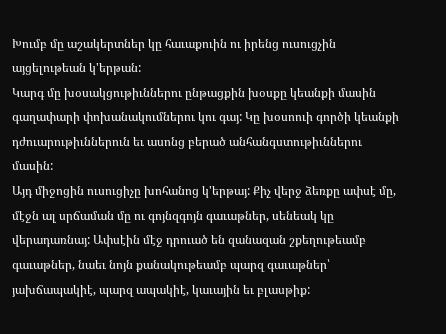Խումբ մը աշակերտներ կը հաւաքուին ու իրենց ուսուցչին այցելութեան կ'երթան:
Կարգ մը խօսակցութիւններու ընթացքին խօսքը կեանքի մասին գաղափարի փոխանակումներու կու գայ: Կը խօսոուի գործի կեանքի դժուարութիւններուն եւ ասոնց բերած անհանգստութիւններու մասին:
Այդ միջոցին ուսուցիչը խոհանոց կ'երթայ: Քիչ վերջ ձեռքը ափսէ մը, մէջն ալ սրճաման մը ու գոյնզգոյն գաւաթներ, սենեակ կը վերադառնայ: Ափսէին մէջ դրուած են զանազան շքեղութեամբ գաւաթներ, նաեւ նոյն քանակութեամբ պարզ գաւաթներ՝ յախճապակիէ, պարզ ապակիէ, կաւային եւ բլասթիք: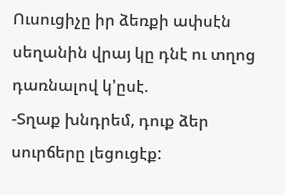Ուսուցիչը իր ձեռքի ափսէն սեղանին վրայ կը դնէ ու տղոց դառնալով կ'ըսէ.
-Տղաք խնդրեմ, դուք ձեր սուրճերը լեցուցէք: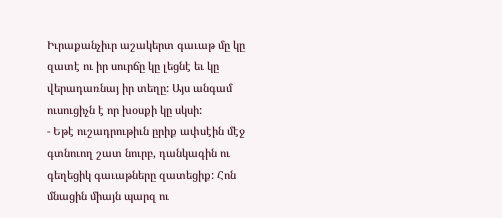Իւրաքանչիւր աշակերտ գաւաթ մը կը զատէ ու իր սուրճը կը լեցնէ եւ կը վերադառնայ իր տեղը: Այս անգամ ուսուցիչն է որ խօսքի կը սկսի:
- Եթէ ուշադրութիւն ըրիք ափսէին մէջ գտնուող շատ նուրբ, դանկագին ու գեղեցիկ գաւաթները զատեցիք: Հոն մնացին միայն պարզ ու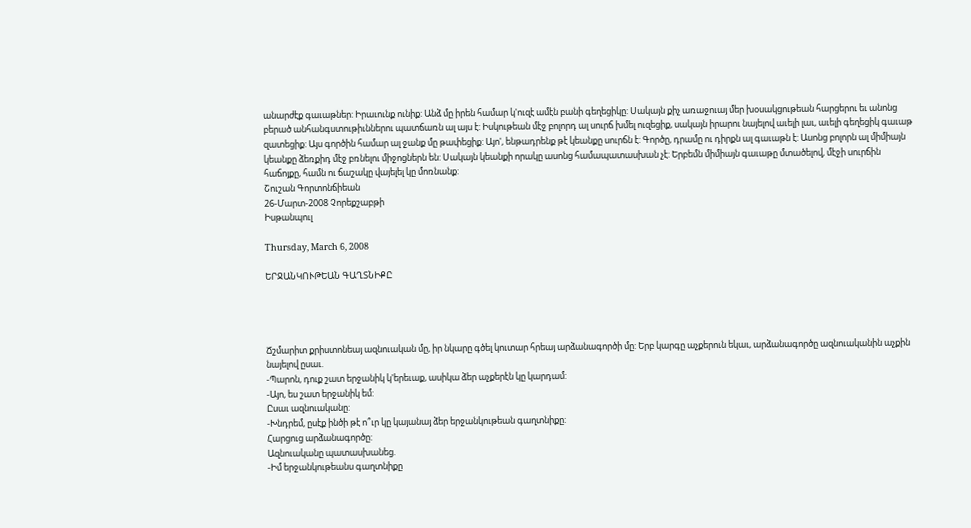անարժէք գաւաթներ: Իրաւունք ունիք: Անձ մը իրեն համար կ'ուզէ ամէն բանի գեղեցիկը: Սակայն քիչ առաջուայ մեր խօսակցութեան հարցերու եւ անոնց բերած անհանգստութիւններու պատճառն ալ այս է: Իսկութեան մէջ բոլորդ ալ սուրճ խմել ուզեցիք, սակայն իրարու նայելով աւելի լաւ, աւելի գեղեցիկ գաւաթ զատեցիք: Այս գործին համար ալ ջանք մը թափեցիք: Այո', ենթադրենք թէ կեանքը սուրճն է: Գործը, դրամը ու դիրքն ալ գաւաթն է: Ասոնց բոլորն ալ միմիայն կեանքը ձեռքիդ մէջ բռնելու միջոցներն են: Սակայն կեանքի որակը ասոնց համապատասխան չէ: Երբեմն միմիայն գաւաթը մտածելով, մէջի սուրճին հաճոյքը, համն ու ճաշակը վայելել կը մոռնանք:
Շուշան Գորտոնճիեան
26-Մարտ-2008 Չորեքշաբթի
Իսթանպուլ

Thursday, March 6, 2008

ԵՐՋԱՆԿՈՒԹԵԱՆ ԳԱՂՏՆԻՔԸ




Ճշմարիտ քրիստոնեայ ազնուական մը, իր նկարը գծել կուտար հրեայ արձանագործի մը: Երբ կարգը աչքերուն եկաւ, արձանագործը ազնուականին աչքին նայելով ըսաւ.
-Պարոն, դուք շատ երջանիկ կ'երեւաք, ասիկա ձեր աչքերէն կը կարդամ:
-Այո, ես շատ երջանիկ եմ:
Ըսաւ ազնուականը:
-Խնդրեմ, ըսէք ինծի թէ ո՞ւր կը կայանայ ձեր երջանկութեան գաղտնիքը:
Հարցուց արձանագործը:
Ազնուականը պատասխանեց.
-Իմ երջանկութեանս գաղտնիքը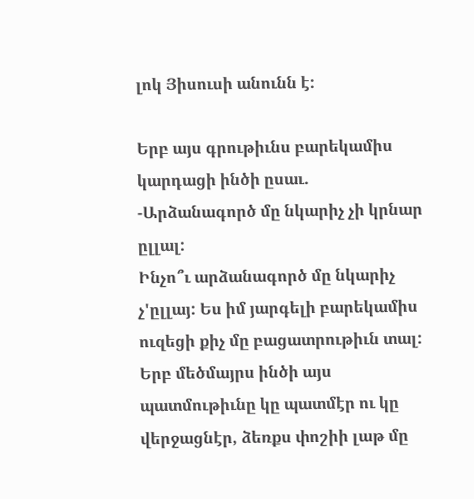լոկ Յիսուսի անունն է:

Երբ այս գրութիւնս բարեկամիս կարդացի ինծի ըսաւ.
-Արձանագործ մը նկարիչ չի կրնար ըլլալ:
Ինչո՞ւ արձանագործ մը նկարիչ չ'ըլլայ: Ես իմ յարգելի բարեկամիս ուզեցի քիչ մը բացատրութիւն տալ:
Երբ մեծմայրս ինծի այս պատմութիւնը կը պատմէր ու կը վերջացնէր, ձեռքս փոշիի լաթ մը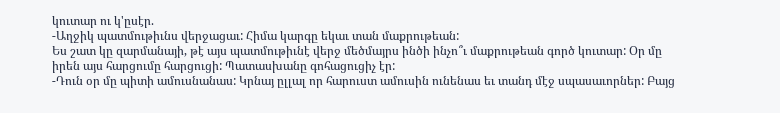կուտար ու կ'ըսէր.
-Աղջիկ պատմութիւնս վերջացաւ: Հիմա կարգը եկաւ տան մաքրութեան:
Ես շատ կը զարմանայի, թէ այս պատմութիւնէ վերջ մեծմայրս ինծի ինչո՞ւ մաքրութեան գործ կուտար: Օր մը իրեն այս հարցումը հարցուցի: Պատասխանը գոհացուցիչ էր:
-Դուն օր մը պիտի ամուսնանաս: Կրնայ ըլլալ որ հարուստ ամուսին ունենաս եւ տանդ մէջ սպասաւորներ: Բայց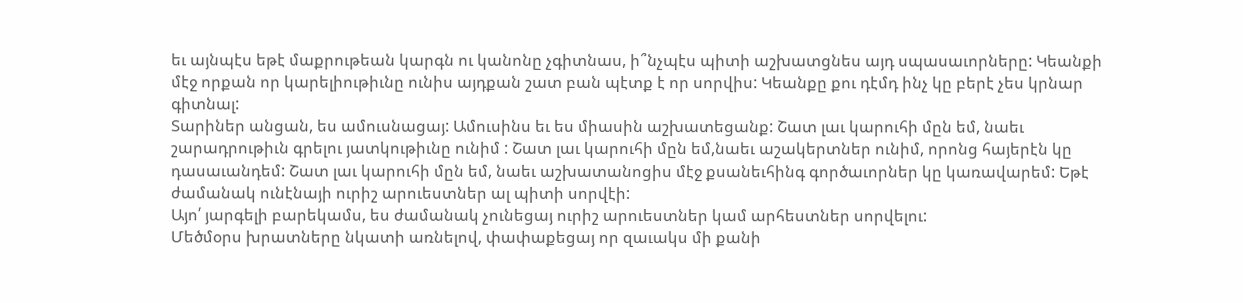եւ այնպէս եթէ մաքրութեան կարգն ու կանոնը չգիտնաս, ի՞նչպէս պիտի աշխատցնես այդ սպասաւորները: Կեանքի մէջ որքան որ կարելիութիւնը ունիս այդքան շատ բան պէտք է որ սորվիս: Կեանքը քու դէմդ ինչ կը բերէ չես կրնար գիտնալ:
Տարիներ անցան, ես ամուսնացայ: Ամուսինս եւ ես միասին աշխատեցանք: Շատ լաւ կարուհի մըն եմ, նաեւ շարադրութիւն գրելու յատկութիւնը ունիմ : Շատ լաւ կարուհի մըն եմ,նաեւ աշակերտներ ունիմ, որոնց հայերէն կը դասաւանդեմ: Շատ լաւ կարուհի մըն եմ, նաեւ աշխատանոցիս մէջ քսանեւհինգ գործաւորներ կը կառավարեմ: Եթէ ժամանակ ունէնայի ուրիշ արուեստներ ալ պիտի սորվէի:
Այո՛ յարգելի բարեկամս, ես ժամանակ չունեցայ ուրիշ արուեստներ կամ արհեստներ սորվելու:
Մեծմօրս խրատները նկատի առնելով, փափաքեցայ որ զաւակս մի քանի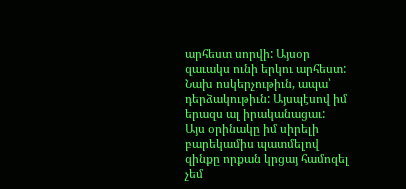արհեստ սորվի: Այսօր զաւակս ունի երկու արհեստ: Նախ ոսկերչութիւն, ապա՝ դերձակութիւն: Այսպէսով իմ երազս ալ իրականացաւ:
Այս օրինակը իմ սիրելի բարեկամիս պատմելով զինքը որքան կրցայ համոզել չեմ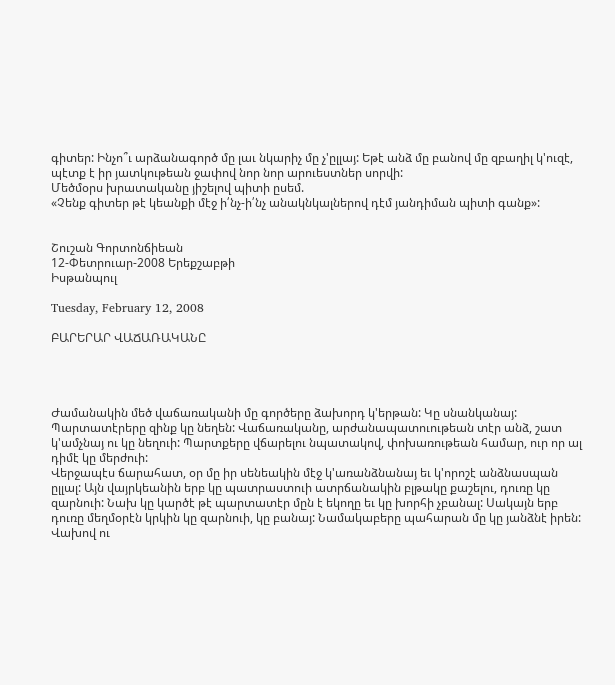գիտեր: Ինչո՞ւ արձանագործ մը լաւ նկարիչ մը չ'ըլլայ: Եթէ անձ մը բանով մը զբաղիլ կ'ուզէ, պէտք է իր յատկութեան ջափով նոր նոր արուեստներ սորվի:
Մեծմօրս խրատականը յիշելով պիտի ըսեմ.
«Չենք գիտեր թէ կեանքի մէջ ի՛նչ-ի՛նչ անակնկալներով դէմ յանդիման պիտի գանք»:


Շուշան Գորտոնճիեան
12-Փետրուար-2008 Երեքշաբթի
Իսթանպուլ

Tuesday, February 12, 2008

ԲԱՐԵՐԱՐ ՎԱՃԱՌԱԿԱՆԸ




Ժամանակին մեծ վաճառականի մը գործերը ձախորդ կ'երթան: Կը սնանկանայ: Պարտատէրերը զինք կը նեղեն: Վաճառականը, արժանապատուութեան տէր անձ, շատ կ'ամչնայ ու կը նեղուի: Պարտքերը վճարելու նպատակով, փոխառութեան համար, ուր որ ալ դիմէ կը մերժուի:
Վերջապէս ճարահատ, օր մը իր սենեակին մէջ կ'առանձնանայ եւ կ'որոշէ անձնասպան ըլլալ: Այն վայրկեանին երբ կը պատրաստուի ատրճանակին բլթակը քաշելու, դուռը կը զարնուի: Նախ կը կարծէ թէ պարտատէր մըն է եկողը եւ կը խորհի չբանալ: Սակայն երբ դուռը մեղմօրէն կրկին կը զարնուի, կը բանայ: Նամակաբերը պահարան մը կը յանձնէ իրեն: Վախով ու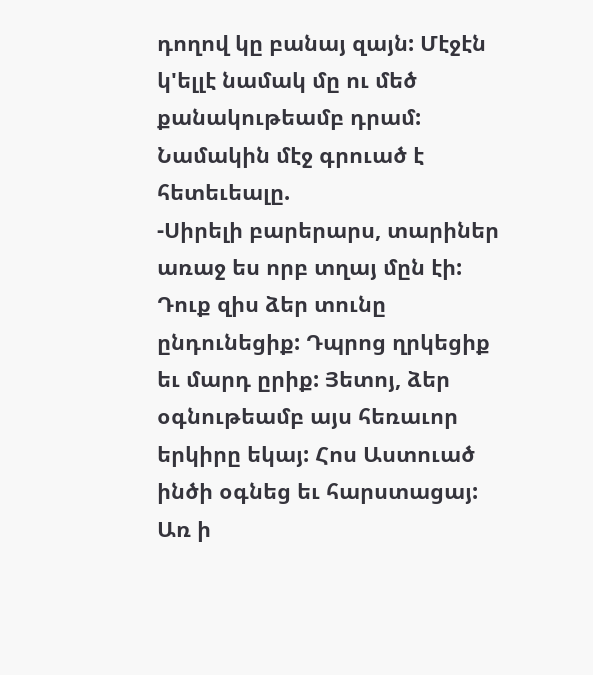դողով կը բանայ զայն: Մէջէն կ'ելլէ նամակ մը ու մեծ քանակութեամբ դրամ: Նամակին մէջ գրուած է հետեւեալը.
-Սիրելի բարերարս, տարիներ առաջ ես որբ տղայ մըն էի: Դուք զիս ձեր տունը ընդունեցիք: Դպրոց ղրկեցիք եւ մարդ ըրիք: Յետոյ, ձեր օգնութեամբ այս հեռաւոր երկիրը եկայ: Հոս Աստուած ինծի օգնեց եւ հարստացայ: Առ ի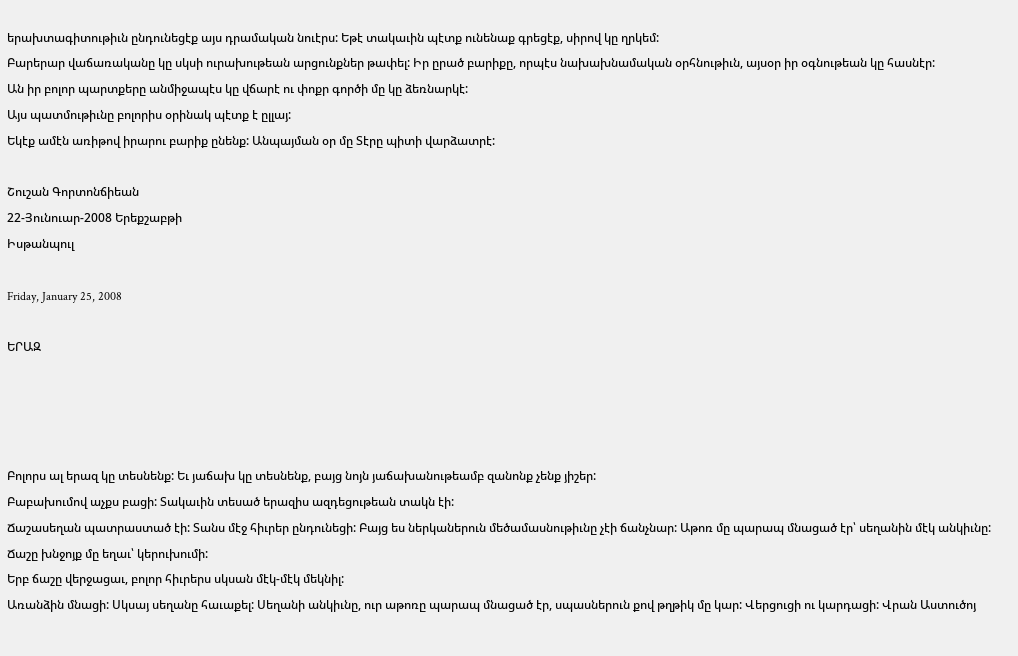երախտագիտութիւն ընդունեցէք այս դրամական նուէրս: Եթէ տակաւին պէտք ունենաք գրեցէք, սիրով կը ղրկեմ:
Բարերար վաճառականը կը սկսի ուրախութեան արցունքներ թափել: Իր ըրած բարիքը, որպէս նախախնամական օրհնութիւն, այսօր իր օգնութեան կը հասնէր:
Ան իր բոլոր պարտքերը անմիջապէս կը վճարէ ու փոքր գործի մը կը ձեռնարկէ:
Այս պատմութիւնը բոլորիս օրինակ պէտք է ըլլայ:
Եկէք ամէն առիթով իրարու բարիք ընենք: Անպայման օր մը Տէրը պիտի վարձատրէ:

Շուշան Գորտոնճիեան
22-Յունուար-2008 Երեքշաբթի
Իսթանպուլ

Friday, January 25, 2008

ԵՐԱԶ




Բոլորս ալ երազ կը տեսնենք: Եւ յաճախ կը տեսնենք, բայց նոյն յաճախանութեամբ զանոնք չենք յիշեր:
Բաբախումով աչքս բացի: Տակաւին տեսած երազիս ազդեցութեան տակն էի:
Ճաշասեղան պատրաստած էի: Տանս մէջ հիւրեր ընդունեցի: Բայց ես ներկաներուն մեծամասնութիւնը չէի ճանչնար: Աթոռ մը պարապ մնացած էր՝ սեղանին մէկ անկիւնը: Ճաշը խնջոյք մը եղաւ՝ կերուխումի:
Երբ ճաշը վերջացաւ, բոլոր հիւրերս սկսան մէկ-մէկ մեկնիլ:
Առանձին մնացի: Սկսայ սեղանը հաւաքել: Սեղանի անկիւնը, ուր աթոռը պարապ մնացած էր, սպասներուն քով թղթիկ մը կար: Վերցուցի ու կարդացի: Վրան Աստուծոյ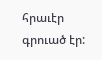հրաւէր գրուած էր: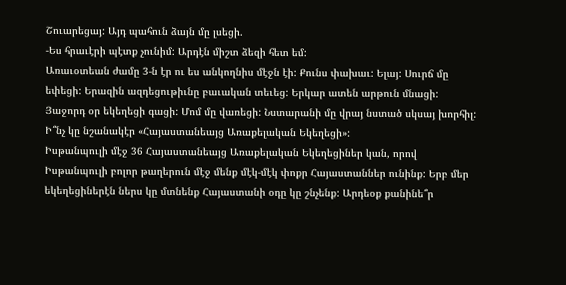Շուարեցայ: Այդ պահուն ձայն մը լսեցի.
-Ես հրաւէրի պէտք չունիմ: Արդէն միշտ ձեզի հետ եմ:
Առաւօտեան ժամը 3-ն էր ու ես անկողնիս մէջն էի: Քունս փախաւ: Ելայ: Սուրճ մը եփեցի: Երազին ազդեցութիւնը բաւական տեւեց: Երկար ատեն արթուն մնացի:
Յաջորդ օր եկեղեցի գացի: Մոմ մը վառեցի: Նստարանի մը վրայ նստած սկսայ խորհիլ: Ի՞նչ կը նշանակէր «Հայաստանեայց Առաքելական Եկեղեցի»:
Իսթանպուլի մէջ 36 Հայաստանեայց Առաքելական Եկեղեցիներ կան, որով Իսթանպուլի բոլոր թաղերուն մէջ մենք մէկ-մէկ փոքր Հայաստաններ ունինք: Երբ մեր եկեղեցիներէն ներս կը մտնենք Հայաստանի օդը կը շնչենք: Արդեօք քանինե՞ր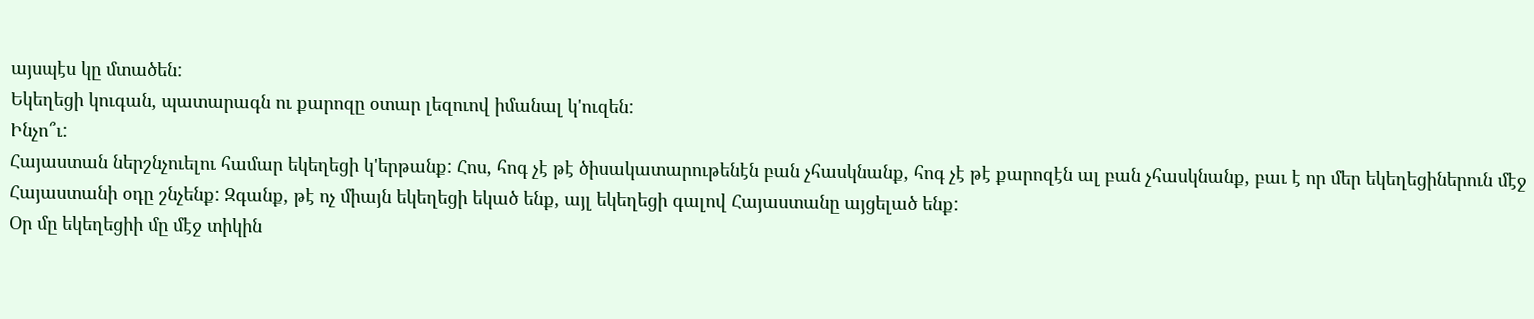այսպէս կը մտածեն:
Եկեղեցի կուգան, պատարագն ու քարոզը օտար լեզուով իմանալ կ'ուզեն:
Ինչո՞ւ:
Հայաստան ներշնչուելու համար եկեղեցի կ'երթանք: Հոս, հոգ չէ թէ ծիսակատարութենէն բան չհասկնանք, հոգ չէ թէ քարոզէն ալ բան չհասկնանք, բաւ է որ մեր եկեղեցիներուն մէջ Հայաստանի օդը շնչենք: Զգանք, թէ ոչ միայն եկեղեցի եկած ենք, այլ եկեղեցի գալով Հայաստանը այցելած ենք:
Օր մը եկեղեցիի մը մէջ տիկին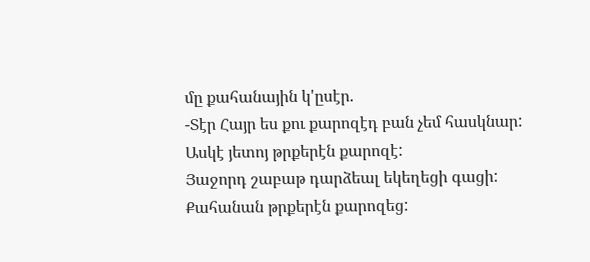մը քահանային կ'ըսէր.
-Տէր Հայր ես քու քարոզէդ բան չեմ հասկնար: Ասկէ յետոյ թրքերէն քարոզէ:
Յաջորդ շաբաթ դարձեալ եկեղեցի գացի: Քահանան թրքերէն քարոզեց: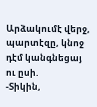Արձակումէ վերջ, պարտէզը, կնոջ դէմ կանգնեցայ ու ըսի.
-Տիկին,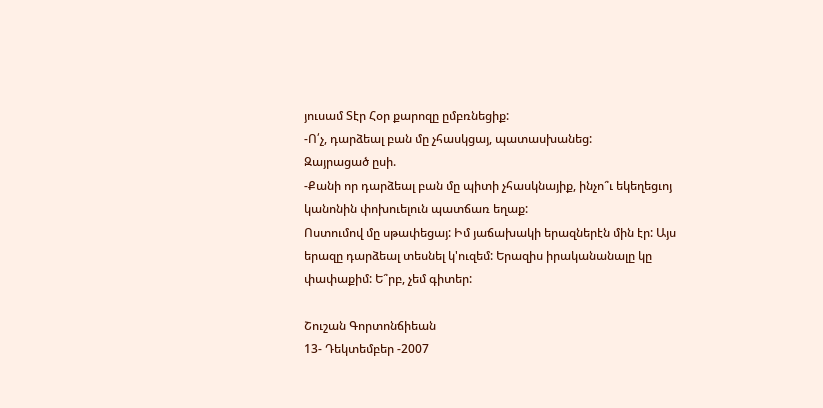յուսամ Տէր Հօր քարոզը ըմբռնեցիք:
-Ո՛չ, դարձեալ բան մը չհասկցայ, պատասխանեց:
Զայրացած ըսի.
-Քանի որ դարձեալ բան մը պիտի չհասկնայիք, ինչո՞ւ եկեղեցւոյ կանոնին փոխուելուն պատճառ եղաք:
Ոստումով մը սթափեցայ: Իմ յաճախակի երազներէն մին էր: Այս երազը դարձեալ տեսնել կ'ուզեմ: Երազիս իրականանալը կը փափաքիմ: Ե՞րբ, չեմ գիտեր:

Շուշան Գորտոնճիեան
13- Դեկտեմբեր -2007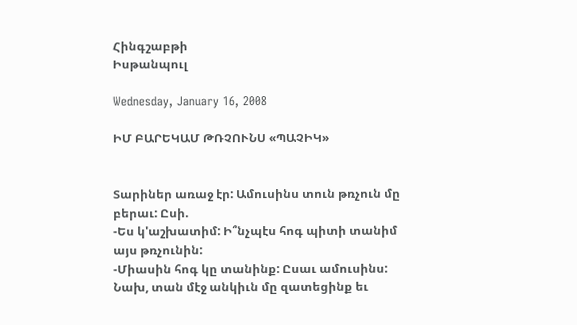Հինգշաբթի
Իսթանպուլ

Wednesday, January 16, 2008

ԻՄ ԲԱՐԵԿԱՄ ԹՌՉՈՒՆՍ «ՊԱՉԻԿ»


Տարիներ առաջ էր: Ամուսինս տուն թռչուն մը բերաւ: Ըսի.
-Ես կ'աշխատիմ: Ի՞նչպէս հոգ պիտի տանիմ այս թռչունին:
-Միասին հոգ կը տանինք: Ըսաւ ամուսինս:
Նախ, տան մէջ անկիւն մը զատեցինք եւ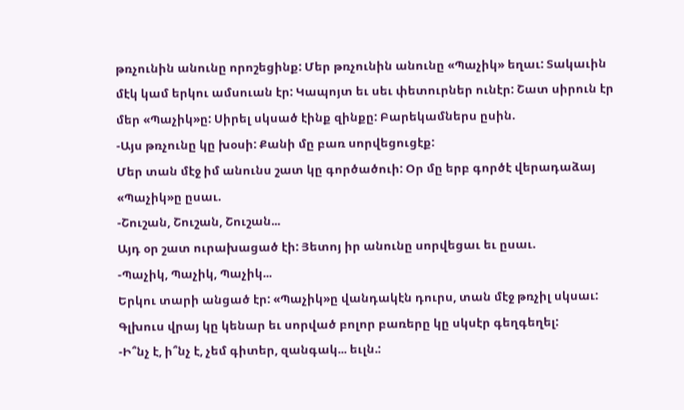թռչունին անունը որոշեցինք: Մեր թռչունին անունը «Պաչիկ» եղաւ: Տակաւին մէկ կամ երկու ամսուան էր: Կապոյտ եւ սեւ փետուրներ ունէր: Շատ սիրուն էր մեր «Պաչիկ»ը: Սիրել սկսած էինք զինքը: Բարեկամներս ըսին.
-Այս թռչունը կը խօսի: Քանի մը բառ սորվեցուցէք:
Մեր տան մէջ իմ անունս շատ կը գործածուի: Օր մը երբ գործէ վերադաձայ «Պաչիկ»ը ըսաւ.
-Շուշան, Շուշան, Շուշան...
Այդ օր շատ ուրախացած էի: Յետոյ իր անունը սորվեցաւ եւ ըսաւ.
-Պաչիկ, Պաչիկ, Պաչիկ...
Երկու տարի անցած էր: «Պաչիկ»ը վանդակէն դուրս, տան մէջ թռչիլ սկսաւ: Գլխուս վրայ կը կենար եւ սորված բոլոր բառերը կը սկսէր գեղգեղել:
-Ի՞նչ է, ի՞նչ է, չեմ գիտեր, զանգակ... եւլն.: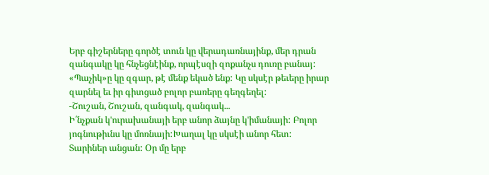Երբ գիշերները գործէ տուն կը վերադառնայինք, մեր դրան զանգակը կը հնչեցնէինք, որպէսզի զոքանչս դուռը բանայ: «Պաչիկ»ը կը զգար, թէ մենք եկած ենք: Կը սկսէր թեւերը իրար զարնել եւ իր գիտցած բոլոր բառերը գեղգեղել:
-Շուշան, Շուշան, զանգակ, զանգակ...
Ի՛նչքան կ'ուրախանայի երբ անոր ձայնը կ'իմանայի: Բոլոր յոգնութիւնս կը մոռնայի:Խաղալ կը սկսէի անոր հետ:
Տարիներ անցան: Օր մը երբ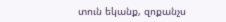տուն եկանք, զոքանչս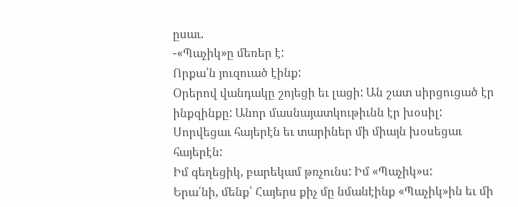ըսաւ.
-«Պաչիկ»ը մեռեր է:
Որքա՛ն յուզուած էինք:
Օրերով վանդակը շոյեցի եւ լացի: Ան շատ սիրցուցած էր ինքզինքը: Անոր մասնայատկութիւնն էր խօսիլ: Սորվեցաւ հայերէն եւ տարիներ մի միայն խօսեցաւ հայերէն:
Իմ գեղեցիկ, բարեկամ թռչունս: Իմ «Պաչիկ»ս:
Երա՛նի, մենք՝ Հայերս քիչ մը նմանէինք «Պաչիկ»ին եւ մի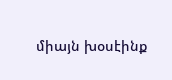միայն խօսէինք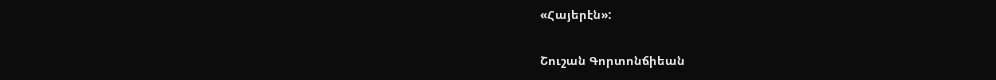«Հայերէն»:

Շուշան Գորտոնճիեան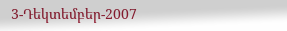3-Դեկտեմբեր-2007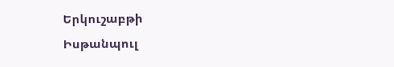Երկուշաբթի
Իսթանպուլ